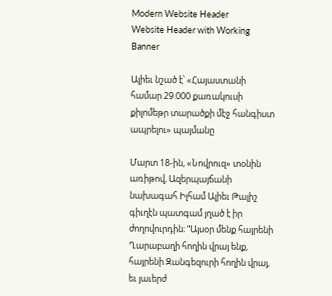Modern Website Header
Website Header with Working Banner

Ալիեւ նշած է՝ «Հայաստանի համար 29.000 քառակուսի քիլոմեթր տարածքի մէջ հանգիստ ապրելու» պայմանը

Մարտ 18-ին, «Նովրուզ» տօնին առիթով, Ազերպայճանի նախագահ Իլհամ Ալիեւ Թալիշ գիւղէն պատգամ յղած է իր ժողովուրդին։ “Այսօր մենք հայրենի Ղարաբաղի հողին վրայ ենք, հայրենի Զանգեզուրի հողին վրայ, եւ յաւերժ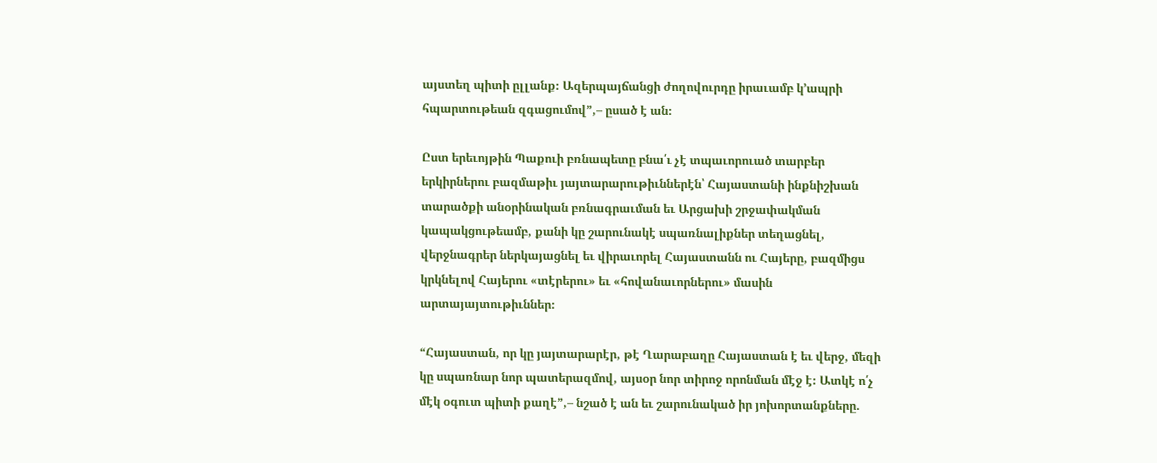այստեղ պիտի ըլլանք։ Ազերպայճանցի ժողովուրդը իրաւամբ կ՚ապրի հպարտութեան զգացումով”,– ըսած է ան։

Ըստ երեւոյթին Պաքուի բռնապետը բնա՛ւ չէ տպաւորուած տարբեր երկիրներու բազմաթիւ յայտարարութիւններէն՝ Հայաստանի ինքնիշխան տարածքի անօրինական բռնագրաւման եւ Արցախի շրջափակման կապակցութեամբ, քանի կը շարունակէ սպառնալիքներ տեղացնել, վերջնագրեր ներկայացնել եւ վիրաւորել Հայաստանն ու Հայերը, բազմիցս կրկնելով Հայերու «տէրերու» եւ «հովանաւորներու» մասին արտայայտութիւններ։

“Հայաստան, որ կը յայտարարէր, թէ Ղարաբաղը Հայաստան է եւ վերջ, մեզի կը սպառնար նոր պատերազմով, այսօր նոր տիրոջ որոնման մէջ է։ Ատկէ ո՛չ մէկ օգուտ պիտի քաղէ”,– նշած է ան եւ շարունակած իր յոխորտանքները.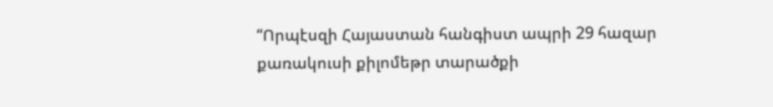“Որպէսզի Հայաստան հանգիստ ապրի 29 հազար քառակուսի քիլոմեթր տարածքի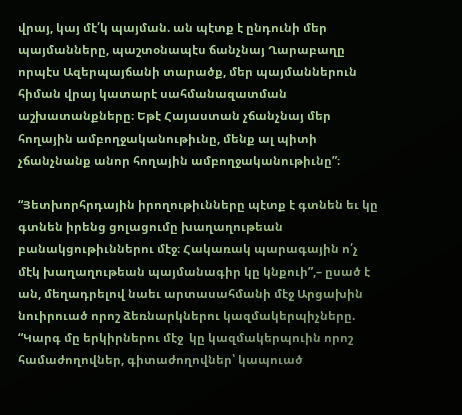վրայ, կայ մէ՛կ պայման. ան պէտք է ընդունի մեր պայմանները, պաշտօնապէս ճանչնայ Ղարաբաղը որպէս Ազերպայճանի տարածք, մեր պայմաններուն հիման վրայ կատարէ սահմանազատման աշխատանքները։ Եթէ Հայաստան չճանչնայ մեր հողային ամբողջականութիւնը, մենք ալ պիտի չճանչնանք անոր հողային ամբողջականութիւնը”։

“Յետխորհրդային իրողութիւնները պէտք է գտնեն եւ կը գտնեն իրենց ցոլացումը խաղաղութեան բանակցութիւններու մէջ։ Հակառակ պարագային ո՛չ մէկ խաղաղութեան պայմանագիր կը կնքուի”,– ըսած է ան, մեղադրելով նաեւ արտասահմանի մէջ Արցախին նուիրուած որոշ ձեռնարկներու կազմակերպիչները. “Կարգ մը երկիրներու մէջ  կը կազմակերպուին որոշ համաժողովներ, գիտաժողովներ՝ կապուած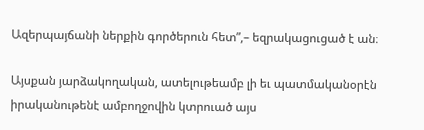Ազերպայճանի ներքին գործերուն հետ”,– եզրակացուցած է ան։

Այսքան յարձակողական, ատելութեամբ լի եւ պատմականօրէն իրականութենէ ամբողջովին կտրուած այս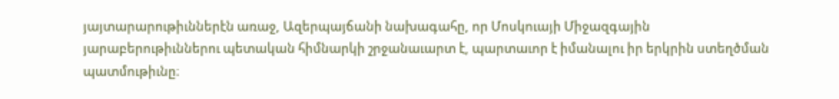յայտարարութիւններէն առաջ, Ազերպայճանի նախագահը, որ Մոսկուայի Միջազգային յարաբերութիւններու պետական հիմնարկի շրջանաւարտ է, պարտաւոր է իմանալու իր երկրին ստեղծման պատմութիւնը։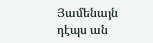Յամենայն դէպս ան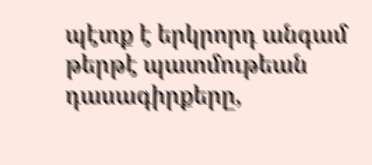պէտք է երկրորդ անգամ թերթէ պատմութեան դասագիրքերը,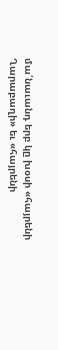մա՛նաւանդ երբ կը խօսի «հայրենի Ղարաբաղի» եւ «հայրենի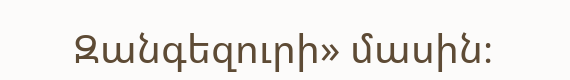Զանգեզուրի» մասին։